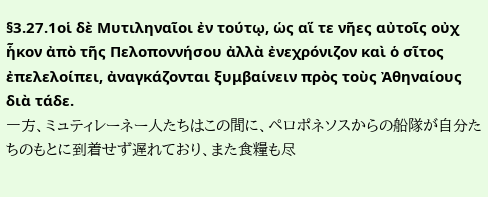§3.27.1οἱ δὲ Μυτιληναῖοι ἐν τούτῳ, ὡς αἵ τε νῆες αὐτοῖς οὐχ ἧκον ἀπὸ τῆς Πελοποννήσου ἀλλὰ ἐνεχρόνιζον καὶ ὁ σῖτος ἐπελελοίπει, ἀναγκάζονται ξυμβαίνειν πρὸς τοὺς Ἀθηναίους διὰ τάδε.
一方、ミュティレーネー人たちはこの間に、ペロポネソスからの船隊が自分たちのもとに到着せず遅れており、また食糧も尽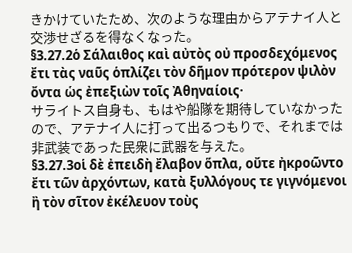きかけていたため、次のような理由からアテナイ人と交渉せざるを得なくなった。
§3.27.2ὁ Σάλαιθος καὶ αὐτὸς οὐ προσδεχόμενος ἔτι τὰς ναῦς ὁπλίζει τὸν δῆμον πρότερον ψιλὸν ὄντα ὡς ἐπεξιὼν τοῖς Ἀθηναίοις·
サライトス自身も、もはや船隊を期待していなかったので、アテナイ人に打って出るつもりで、それまでは非武装であった民衆に武器を与えた。
§3.27.3οἱ δὲ ἐπειδὴ ἔλαβον ὅπλα, οὔτε ἠκροῶντο ἔτι τῶν ἀρχόντων, κατὰ ξυλλόγους τε γιγνόμενοι ἢ τὸν σῖτον ἐκέλευον τοὺς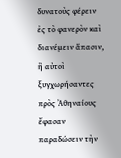δυνατοὺς φέρειν ἐς τὸ φανερὸν καὶ διανέμειν ἅπασιν, ἢ αὐτοὶ ξυγχωρήσαντες πρὸς Ἀθηναίους ἔφασαν παραδώσειν τὴν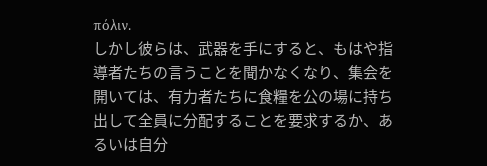πόλιν.
しかし彼らは、武器を手にすると、もはや指導者たちの言うことを聞かなくなり、集会を開いては、有力者たちに食糧を公の場に持ち出して全員に分配することを要求するか、あるいは自分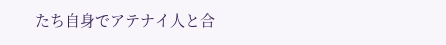たち自身でアテナイ人と合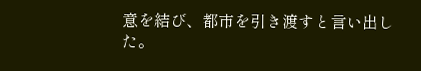意を結び、都市を引き渡すと言い出した。